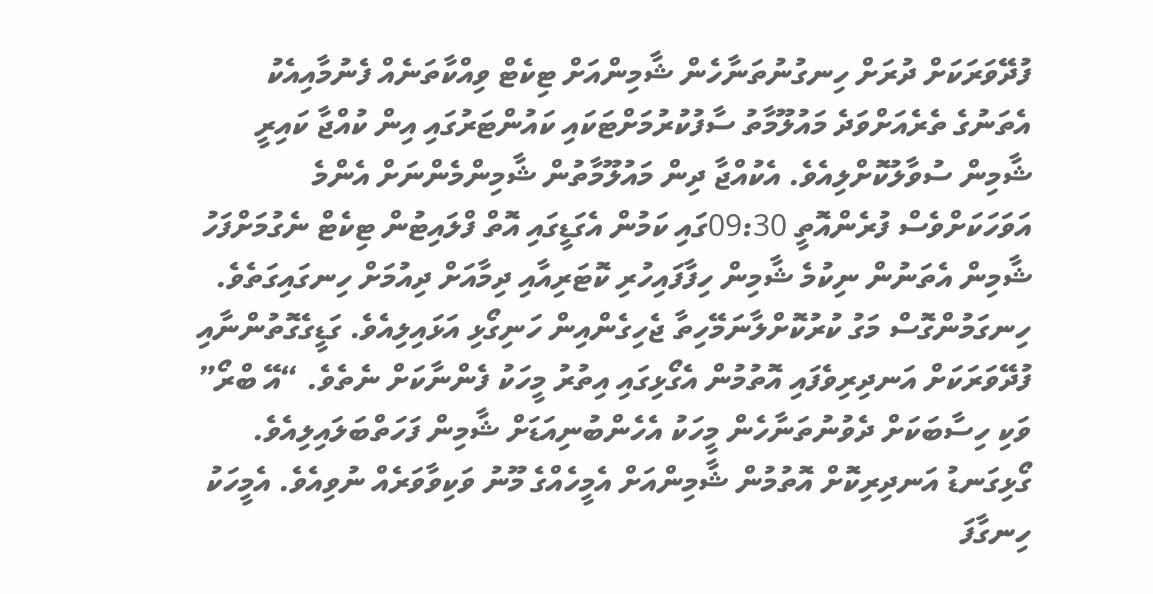ފުދޭވަރަކަށް ދުރަށް ހިނގުނުތަނާހެން ޝާމިންއަށް ޓިކެޓް ވިއްކާތަނެއް ފެނުމާއިއެކު އެތަނުގެ ތެރެއަށްވަދެ މައުލޫމާތު ސާފުކުރުމަށްޓަކައި ކައުންޓަރުގައި އިން ކުއްޖާ ކައިރީ ޝާމިން ސުވާލުކޮށްލިއެވެ. އެކުއްޖާ ދިން މައުލޫމާތުން ޝާމިންމެންނަށް އެންމެ އަވަހަކަށްވެސް ފުރެންއޮތީ 09:30ގައި ކަމުން އެގަޑީގައި އޮތް ފްލައިޓުން ޓިކެޓް ނެގުމަށްފަހު ޝާމިން އެތަނުން ނިކުމެ ޝާމިން ހިފާފައިހުރި ކޮޓަރިއާއި ދިމާއަށް ދިއުމަށް ހިނގައިގަތެވެ. ހިނގަމުންގޮސް މަގު ކުރުކޮށްލާނަމޭހިތާ ޖެހިގެންއިން ހަނިގޯޅި އަޅައިލިއެވެ. ގަޑީގެގޮތުންނާއި ފުދޭވަރަކަށް އަނދިރިވެފައި އޮތުމުން އެގޯޅިގައި އިތުރު މީހަކު ފެންނާކަށް ނެތެވެ. “އޭ ބްރޯ” ވަކި ހިސާބަކަށް ދެވުނުތަނާހެން މީހަކު އެހެންބުނިއަޑަށް ޝާމިން ފަހަތްބަލައިލިއެވެ. ގޯޅިގަނޑު އަނދިރިކޮށް އޮތުމުން ޝާމިންއަށް އެމީހެއްގެ މޫނު ވަކިވާވަރެއް ނުވިއެވެ. އެމީހަކު ހިނގާފަ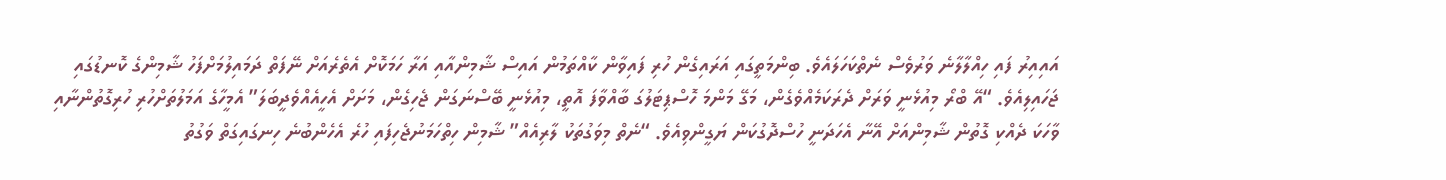އައިއިރު ފައި ހިއްލާލާނެ ވަރުވެސް ނެތްކަހަލައެވެ. ބިންމަތީގައި އަރައިގެން ހުރި ފައިވާން ކާއްތަމުން އައިސް ޝާމިންއާއި އަރާ ހަމަކޮށް އެތެރެއަށް ނޭފަތް ދަމައިލުމަށްފަހު ޝާމިންގެ ކޮނޑުގައި ޖަހައިލިއެވެ. “އޭ ބްރޯ މިއުޅެނީ ވަރަށް ދެރަކަމެއްވެގެން، މަގޭ މަންމަ ހޮސްޕިޓަލުގަ ބާއްވާފަ އޮތީ، މިއުޅެނީ ބޭސްނަގަން ޖެހިގެން، މަށަށް އެހީއެއްވެދީބަލަ” އެމީހާގެ އަމަލުތަށްހުރި ހުރިގޮތުންނާއި ވާހަކަ ދެއްކި ގޮތުން ޝާމިންއަށް އޭނާ އެހަދަނީ ހުސްދޮގުކަން ޔަގީންވިއެވެ. “ނެތް މިވަގުތަކު ލާރިއެއް” ޝާމިން ހިތްހަމަނުޖެހިފައި ހުރެ އެހެންބުނެ ހިނގައިގަތް ވަގުތު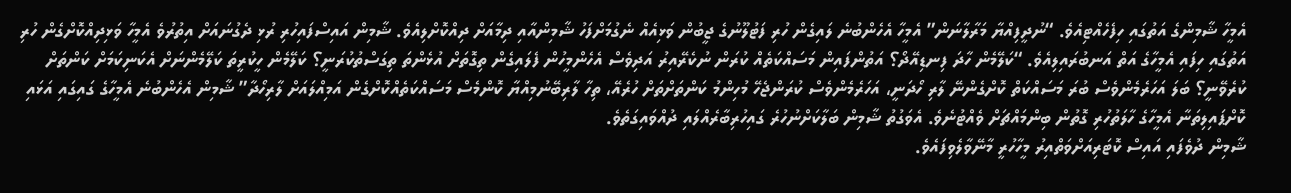އެމީހާ ޝާމިންގެ އަތުގައި ހިފެހެއްޓިއެވެ. “ނުދީފިއްޔާ މަރާލާނަން” އެމީހާ އެހެންބުނެ ލައިގެން ހުރި ފަޓުލޫނުގެ ޖީބުން ވަޅިއެއް ނެގުމަށްފަހު ޝާމިންއާއި ދިމާއަށް ދިއްކޮށްލިއެވެ. ޝާމިން އައިސްފައިހުރި ރުޅި ދެގުނައަށް އިތުރުވެ އެމީހާ ވަޅިދިއްކޮށްގެން ހުރި އަތުގައި ހިފައި އެމީހާގެ އަތް އަނބުރައިލިއެވެ. “ކަލޭމެން ހާދަ ފިނޑިއޭދޯ؟ އަތުންފައިން މަސައްކަތެއް ކުރަން ނުކެރޭއިރު އަދިވެސް އެހެންމީހުން ފެލައިގެން ތިގޮތަށް އުޅެންތަ ތިގަސްތުކުރަނީ؟ ކަލޭމެން ހީކުރީތަ ކަލޭމެންނަށް އެކަނިކަމަށް ކަންތަށް ކުރެވޭނީ؟ ބަލަ އަހަރެމެންވެސް ބުރަ މަސައްކަތް ކޮށްގެންނޭ ލާރި ހޯދަނީ، އަހަރެމެންވެސް ކުރަންޖެހޭ މުހިންމު ކަންތަށްތަށް ހުރެއޭ، ތިހާ ލާރިބޭނުމިއްޔާ ކޮންމެސް މަސައްކަތެއްކޮށްގެން އަމިއްލައަށް ލާރިހޯދާ” ޝާމިން އެހެންބުނެ އެމީހާގެ ގައިގައި އަޅައި ކޮށްޕައިލިތަނާ އެމީހާގެ ހާލަތުހުރި ގޮތުން ބިންމައްޗަށް ވެއްޓުނެވެ. އެވަގުތު ޝާމިން ބަލާކަށްނުހުރެ ގައިހުރިބާރެއްލައި ދުއްވައިގަތެވެ.
ޝާމިން ދުވެފައި އައިސް ކޮޓަރިއަށްވަތްއިރު މީހާހުރީ މާނޭވާލެވިފައެވެ.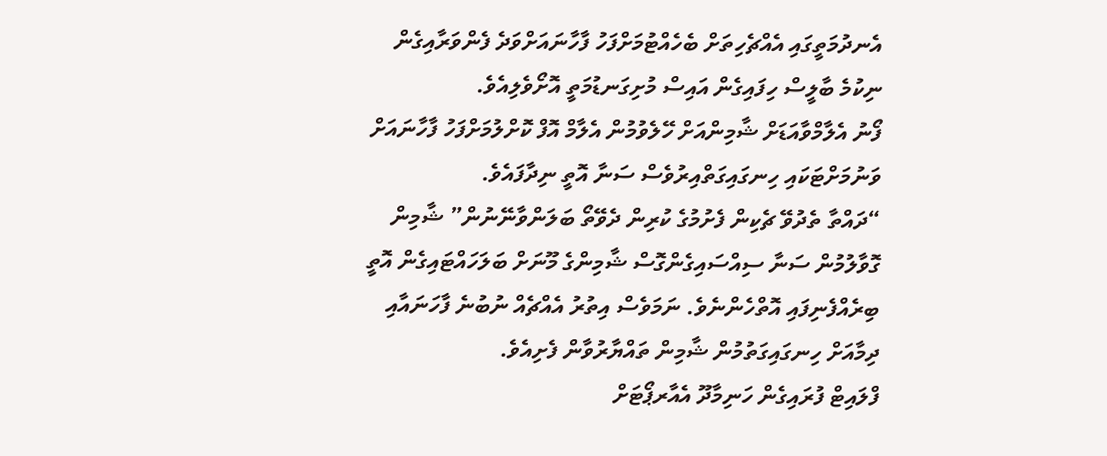އެނދުމަތީގައި އެއްޗެހިތަށް ބެހެއްޓުމަށްފަހު ފާހާނައަށްވަދެ ފެންވަރާއިގެން ނިކުމެ ބާލީސް ހިފައިގެން އައިސް މުށިގަނޑުމަތީ އޮށޯވެލިއެވެ.
ފޯނު އެލާމްވާއަޑަށް ޝާމިންއަށް ހޭލެވުމުން އެލާމް އޮފް ކޮށްލުމަށްފަހު ފާހާނައަށް ވަނުމަށްޓަކައި ހިނގައިގަތްއިރުވެސް ސަނާ އޮތީ ނިދާފައެވެ.
“ދައްތާ ތެދުވޭ ޗެކިން ފެށުމުގެ ކުރިން ދެވޭތޯ ބަލަންވާނޭނުން” ޝާމިން ގޮވާލުމުން ސަނާ ސިއްސައިގެންގޮސް ޝާމިންގެ މޫނަށް ބަލަހައްޓައިގެން އޮތީ ބިރެއްފެނިފައި އޮތްހެންނެވެ. ނަމަވެސް އިތުރު އެއްޗެއް ނުބުނެ ފާހަނައާއި ދިމާއަށް ހިނގައިގަތުމުން ޝާމިން ތައްޔާރުވާން ފެށިއެވެ.
ފްލައިޓް ފުރައިގެން ހަނިމާދޫ އެއާރޕޯޓަށް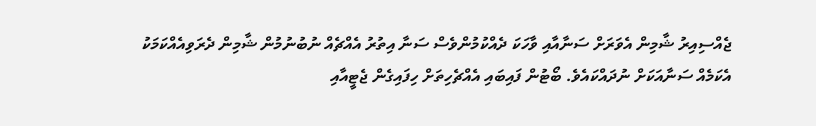ޖެއްސިއިރު ޝާމިން އެވަރަށް ސަނާއާއި ވާހަކަ ދެއްކުމުންވެސް ސަނާ އިތުރު އެއްޗެއް ނުބުނުމުން ޝާމިން ދެރަވިއެއްކަމަކު އެކަމެއް ސަނާއަކަށް ނުދައްކައެވެ. ބޯޓުން ފައިބައި އެއްޗެހިތަށް ހިފައިގެން ޖެޓީއާއި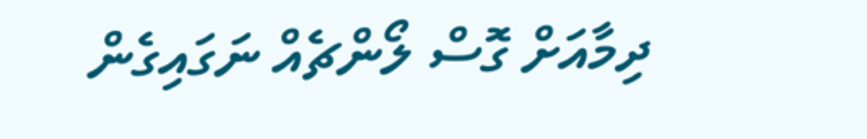ދިމާއަށް ގޮސް ލޯންޗެއް ނަގައިގެން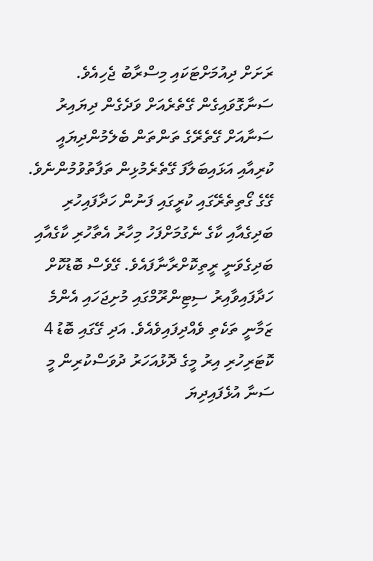ރަށަށް ދިއުމަށްޓަކައި މިސްރާބު ޖެހިއެވެ.
ސަނާގޮވައިގެން ގޭތެރެއަށް ވަދެގެން ދިޔައިރު ސަނާއަށް ގޭތެރޭގެ ތަންތަން ބެލެމުންދިޔައީ ކުރިއާއި އަޅައިބަލާފަ ގޭތެރެމުޅިން ތަފާތުވުމުންނެވެ. ގޭގެ ގޯތިތެރޭގައި ކުރީގައި ފަނުން ހަދާފައިހުރި ބަދިގެއާއި ކާގެ ނެގުމަށްފަހު މިހާރު އެތާހުރި ކާގެއާއި ބަދިގެވަނީ ރީތިކޮށްރާނާފައެވެ. ގޭވެސް ބޮޑުކޮށް ހަދާފައިވާއިރު ސިޓިންރޫމްގައި މުށިޖަހައި އެންމެ ޒަމާނީ ތަކެތި ވެއްދިފައިވެއެވެ. އަދި ގޭގައި ބޮޑު 4 ކޮޓަރިހުރި އިރު މީގެ ދޮޅުއަހަރު ދުވަސްކުރިން މީ ސަނާ އުޅެފައިދިޔަ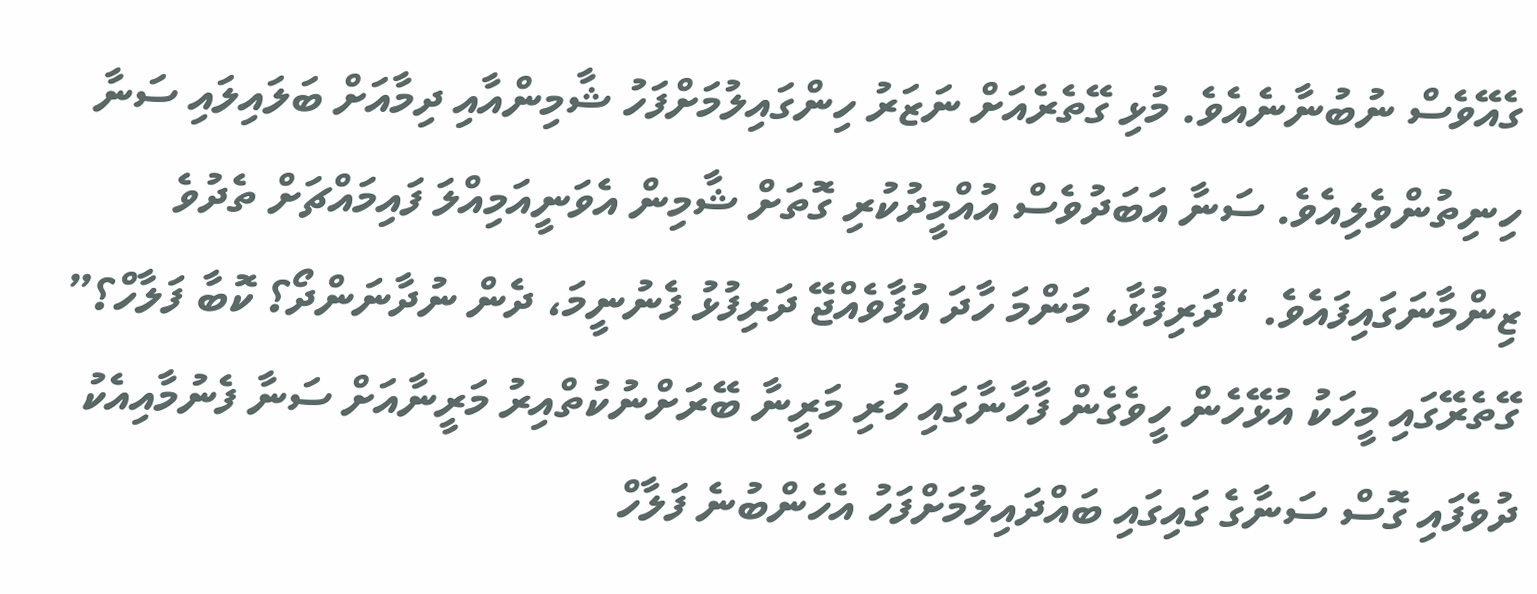ގެއޭވެސް ނުބުނާނެއެވެ. މުޅި ގޭތެރެއަށް ނަޒަރު ހިންގައިލުމަށްފަހު ޝާމިންއާއި ދިމާއަށް ބަލައިލައި ސަނާ ހިނިތުންވެލިއެވެ. ސަނާ އަބަދުވެސް އުއްމީދުކުރި ގޮތަށް ޝާމިން އެވަނީއަމިއްލަ ފައިމައްޗަށް ތެދުވެ ޒިންމާނަގައިފައެވެ. “ދަރިފުޅާ، މަންމަ ހާދަ އުފާވެއްޖޭ ދަރިފުޅު ފެނުނީމަ، ދެން ނުދާނަންދޯ؟ ކޮބާ ފަލާހް؟” ގޭތެރޭގައި މީހަކު އުޅޭހެން ހީވެގެން ފާހާނާގައި ހުރި މަރީނާ ބޭރަށްނުކުތްއިރު މަރީނާއަށް ސަނާ ފެނުމާއިއެކު ދުވެފައި ގޮސް ސަނާގެ ގައިގައި ބައްދައިލުމަށްފަހު އެހެންބުނެ ފަލާހް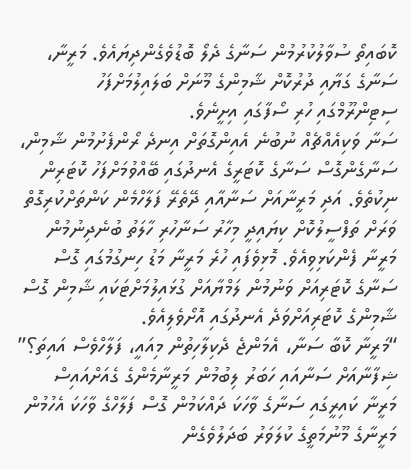ކޮބައިތޯ ސުވާލުކުރުމުން ސަނާގެ ދެލޯ ބޮޑުވެގެންދިޔައެވެ. މަރީނާ، ސަނާގެ ގަޔާއި ދުރުކޮށް ޝާމިންގެ މޫނަށް ބަލައިލުމަށްފަހު ސިޓިންރޫމްގައި ހުރި ސޯފާގައި އިށީނެވެ.
ސަނާ ވަކިއެއްޗެއް ނުބުނެ އެއިންގޮތަށް އިނދެ ރޯންފެށުމުން ޝާމިން، ސަނާގެންގޮސް ސަނާގެ ކޮޓަރީގެ އެނދުގައި ބޭއްވުމަށްފަހު ކޮޓަރިން ނިކުތެވެ. އަދި މަރީނާއަށް ސަނާއާއި ދޭތެރޭ ފަލާހްމެން ކަންތަށްކުރިގޮތް ވަރަށް ތަފްސީލުކޮށް ކިޔައިދީ މިހާރު ސަނާހުރި ހާލަތު ބުނެދިނުމުން މަރީނާ ފެންކަޅިވިއެވެ. މޮޅިވެފައި ހުރެ މަރީނާ މަޑު ހިނގުމުގައި ގޮސް ސަނާގެ ކޮޓަރިއަށް ވަނުމުން ލަމްޔާއަށް ގުޅައިލުމަށްޓަކައި ޝާމިން ގޮސް ޝާމިންގެ ކޮޓަރިއަށްވަދެ އެނދުގައި އޮށޯވެލިއެވެ.
“މަރީނާ ކޮބާ ސަނާ، އެމަންޖެ ދެކިލާހިތުން މިއައީ، ފަލާހްވެސް އައިތަ؟” ޝިފާނާއަށް ސަނާއައި ހަބަރު ލިބުމުން މަރީނާމެންގެ ގެއަށްއައިސް މަރީނާ ކައިރީގައި ސަނާގެ ވާހަކަ ދައްކަމުން ގޮސް ފަލާހްގެ ވާހަކަ އެހުމުން މަރީނާގެ މޫނުމަތީގެ ކުލަވަރު ބަދަލުވެގެން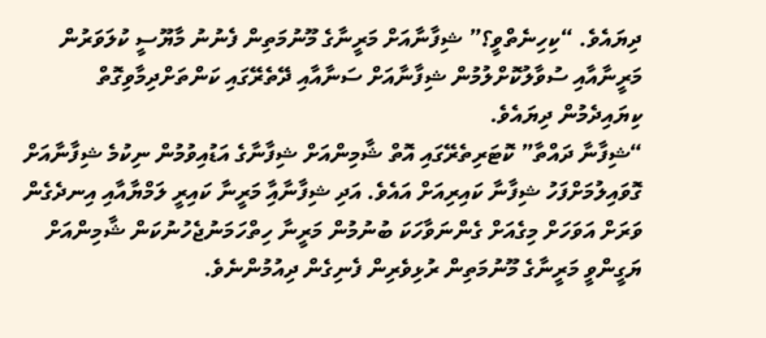ދިޔައެވެ. “ކިހިނެތްވީ؟” ޝިފާނާއަށް މަރީނާގެ މޫނުމަތިން ފެނުނު މާޔޫސީ ކުލަވަރުން މަރީނާއާއި ސުވާލުކޮށްލުމުން ޝިފާނާއަށް ސަނާއާއި ދޭތެރޭގައި ކަންތަށްދިމާވިގޮތް ކިޔައިދެމުން ދިޔައެވެ.
“ޝިފާނާ ދައްތާ” ކޮޓަރިތެރޭގައި އޮތް ޝާމިންއަށް ޝިފާނާގެ އަޑުއިވުމުން ނިކުމެ ޝިފާނާއަށް ގޮވައިލުމަށްފަހު ޝިފާނާ ކައިރިއަށް އައެވެ. އަދި ޝިފާނާއާި މަރީނާ ކައިރީ ލަމްޔާއާއި އިނދެގެން ވަރަށް އަވަހަށް މިގެއަށް ގެންނަވާހަކަ ބުނުމުން މަރީނާ ހިތްހަމަނުޖެހުނުކަން ޝާމިންއަށް ޔަގީންވީ މަރީނާގެ މޫނުމަތިން ރުޅިވެރިން ފެނިގެން ދިއުމުންނެވެ.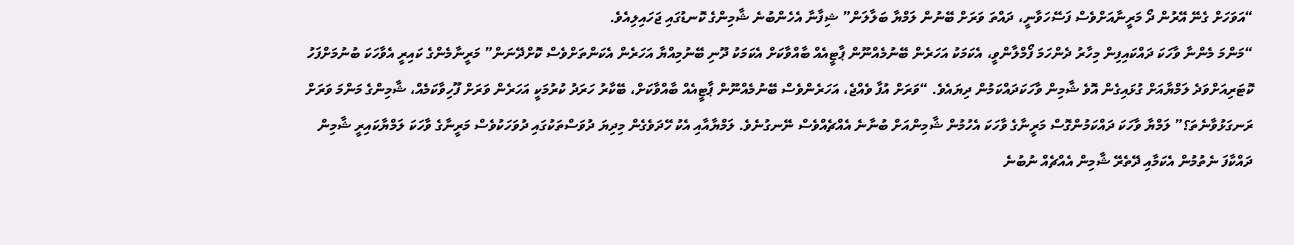“އަވަހަށް ގެނޭ އޭރުން ދޯ މަރީނާއަށްވެސް ފަސޭހަވާނީ، ދައްތަ ވަރަށް ބޭނުން ލަމްޔާ ބަލާލަން” ޝިފާނާ އެހެންބުނެ ޝާމިންގެ ކޮނޑުގައި ޖަހައިލިއެވެ.
“މަންމަ މެންނާ ވާހަކަ ދައްކައިފިން މިހާރު ދެންހަމަ ފޯމްލާންވީ، އެކަމަކު އަހަރެން ބޭނުމެއްނޫން ޕާޓީއެއް ބާއްވާކަށް އެކަމަކު ދޫނި ބޭނުމިއްޔާ އަހަރެން އެކަންތަށްވެސް ކޮށްދޭނަން” މަރީނާމެންގެ ކައިރީ އެވާހަކަ ބުނުމަށްފަހު ކޮޓަރިއަށްވަދެ ލަމްޔާއަށް ގުޅައިގެން އޮވެ ޝާމިން ވާހަކަދައްކަމުން ދިޔައެވެ. “ވަރަށް އުފާ ވެއްޖެ، އަހަރެންވެސް ބޭނުމެއްނޫން ޕާޓީއެއް ބާއްވާކަށް، ބޭކާރު ހަރަދު ކުރުމަކީ އަހަރެން ވަރަށް ފޫހިވާކަމެއް، ޝާމިންގެ މަންމަ ވަރަށް ރަނގަޅުވާނެތަ؟” ލަމްޔާ ވާހަކަ ދައްކަމުންގޮސް މަރީނާގެ ވާހަކަ އެހުމުން ޝާމިންއަށް ބުނާނެ އެއްޗެއްވެސް ނޭނގުނެވެ. ލަމްޔާއާއި އެކު ހޭދަވެގެން މިދިޔަ ދުވަސްތަކުގައި ދުވަހަކުވެސް މަރީނާގެ ވާހަކަ ލަމްޔާކައިރީ ޝާމިން ދައްކާފަ ނެތުމުން އެކަމާއި ދޭތެރޭ ޝާމިން އެއްޗެއް ނުބުނެ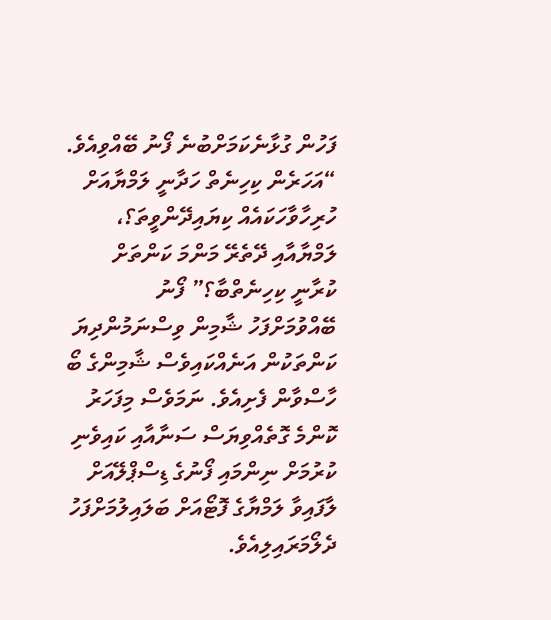ފަހުން ގުޅާނެކަމަށްބުނެ ފޯނު ބޭއްވިއެވެ. “އަހަރެން ކިހިނެތް ހަދާނީ ލަމްޔާއަށް ހުރިހާވާހަކައެއް ކިޔައިދޭންވީތަ؟، ލަމްޔާއާއި ދޭތެރޭ މަންމަ ކަންތަށް ކުރާނީ ކިހިނެތްބާ؟” ފޯނު ބޭއްވުމަށްފަހު ޝާމިން ވިސްނަމުންދިޔަ ކަންތަކުން އަނެއްކައިވެސް ޝާމިންގެ ބޯ ހާސްވާން ފެށިއެވެ. ނަމަވެސް މިފަހަރު ކޮންމެ ގޮތެއްވިޔަސް ސަނާއާއި ކައިވެނި ކުރުމަށް ނިންމައި ފޯނުގެ ޑިސްޕްލޭއަށް ލާފައިވާ ލަމްޔާގެ ފޮޓޯއަށް ބަލައިލުމަށްފަހު ދެލޯމަރައިލިއެވެ.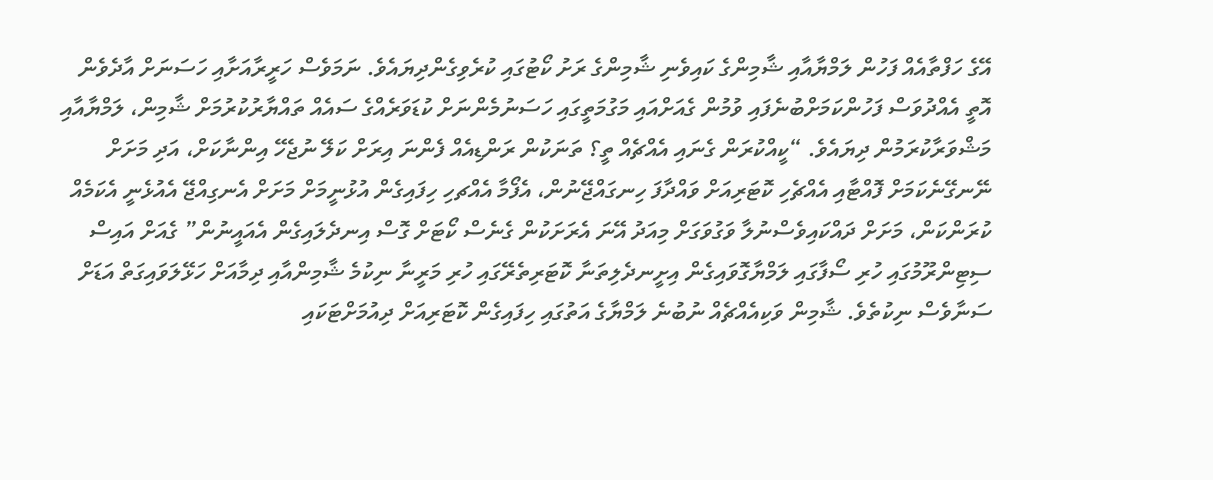އޭގެ ހަފްތާއެއް ފަހުން ލަމްޔާއާއި ޝާމިންގެ ކައިވެނި ޝާމިންގެ ރަށު ކޯޓުގައި ކުރެވިގެންދިޔައެވެ. ނަމަވެސް ހަރީރާއަށާއި ހަސަނަށް އާދެވެން އޮތީ އެއްދުވަސް ފަހުންކަމަށްބުނެފައި ވުމުން ގެއަށްއައި މަގުމަތީގައި ހަސަނުމެންނަށް ކުޑަވަރެއްގެ ސައެއް ތައްޔާރުކުރުމަށް ޝާމިން، ލަމްޔާއާއި މަޝްވަރާކުރަމުން ދިޔައެވެ. “ކީއްކުރަން ގެނައި އެއްޗެއް ތީ؟ ތަނަކުން ރަންޑިއެއް ފެންނަ އިރަށް ކަލޭ ނުޖެހޭ އިންނާކަށް، އަދި މަށަށް ނޭނގޭނެކަމަށް ފޮއްޓާއި އެއްޗެހި ކޮޓަރިއަށް ވައްދާފަ ހިނގައްޖޭނުން، އެފޯމާ އެއްޗހި ހިފައިގެން އުޅުނީމަށް މަށަށް އެނގިއްޖޭ އެއުޅެނީ އެކަމެއް ކުރަންކަން، މަށަށް ދައްކައިވެސްނުލާ ވަގުވަގަށް މިއަދު އޭނަ އެރަށަކުން ގެނެސް ކޯޓަށް ގޮސް އިނދެލައިގެން އެއައީނުން” ގެއަށް އައިސް ސިޓިންރޫމުގައި ހުރި ސޯފާގައި ލަމްޔާގޮވައިގެން އިށީނދެލިތަނާ ކޮޓަރިތެރޭގައި ހުރި މަރީނާ ނިކުމެ ޝާމިންއާއި ދިމާއަށް ހަޅޭލަވައިގަތް އަޑަށް ސަނާވެސް ނިކުތެވެ. ޝާމިން ވަކިއެއްޗެއް ނުބުނެ ލަމްޔާގެ އަތުގައި ހިފައިގެން ކޮޓަރިއަށް ދިއުމަށްޓަކައި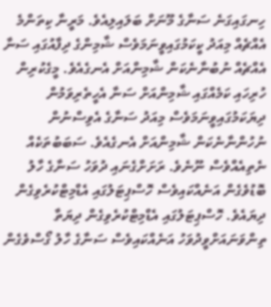ހިނގައިގަނެ ސަނާގެ މޫނަށް ބަލައިލިއެވެ. މަރީނާ ކިތަންމެ އެއްޗެއް މިއަދު ކީކަމުގައިވީނަމަވެސް ޝާމިންގެ ދިފާއުގައި ސަނާ އެއްޗެއް ނުބުނާނެކަން ޝާމިންއަށް އެނގެއެވެ. މީގެކުރިން ހުރިހައި ކަމެއްގައި ޝާމިންއަށް ސަނާ އެހީތެރިވަމުން ދިޔަކަމުގައިވީނަމަވެސް މިއަދު ސަނާގެ އެވިސްނުން ނުހުންނާނެކަން ޝާމިންއަށް އެނގެއެވެ. ސަބަބުތަކެއް ނެތިއެއްވެސް ނޫނެވެ. ރަށަށްގެނައި ދުވަހު ސަނާގެ ހާލު ބޮޑުވެގެން އަނެއްކައިވެސް ހޮސްޕިޓަލުގައި އެޑްމިޓްކުރެވިގެން ދިޔައެވެ. ހޮސްޕިޓަލުގައި އެޑްމިޓްކުރެވިގެން ދިޔަތާ ތިންވަނައަށްވީދުވަހު އަނެއްކައިވެސް ސަނާގެ ހާލު ގޯސްވެގެން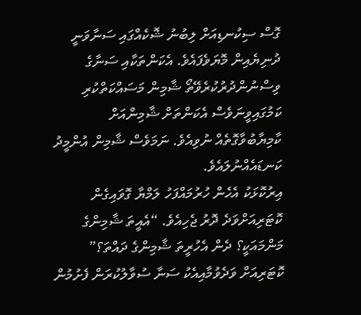ގޮސް ސިކުނޑިއަށް ލިބުނު ޝޮކެއްގައި ސަނާވަނީ ދުނިޔެއިން މޮޔަވެފައެވެ. އެކަންތަކާއި ސަނާގެ ވިސްނުންދުރުކުރެވޭތޯ ޝާމިން މަސައްކަތްކުރި ކަމުގައިވީނަވެސް އެކަންތަށް ޝާމިންއަށް ކާމިޔާބުވާގޮތެއް ނުވިއެވެ. ނަމަވެސް ޝާމިން އުންމީދު ކަނޑައެއްނުލައެވެ.
އިރުކޮޅަކު އެހެން ހުރުމައްފަހު ލަމްޔާ ގޮވައިގެން ކޮޓަރިއަށްވަދެ ދޮރު ޖެހިއެވެ. “އެއީތަ ޝާމިންގެ މަންމައަކީ؟ ދެން އެހުރީތަ ޝާމިންގެ ދައްތަ؟” ކޮޓަރިއަށް ވަދެވުމާއިއެކު ސަނާ ސުވާލުކުރަން ފެށުމުން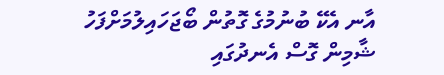އާނ އެކޭ ބުނުމުގެ ގޮތުން ބޯޖަހައިލުމަށްފަހު ޝާމިން ގޮސް އެނދުގައި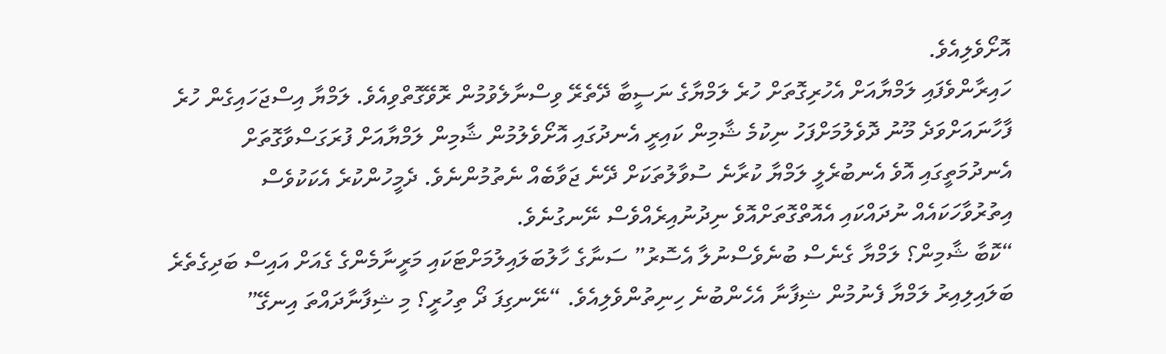އޮށޯވެލިއެވެ.
ހައިރާންވެފައި ލަމްޔާއަށް އެހުރިގޮތަށް ހުރެ ލަމްޔާގެ ނަސީބާ ދޭތެރޭ ވިސްނާލެވުމުން ރޮވޭގޮތްވިއެވެ. ލަމްޔާ އިސްޖަހައިގެން ހުރެ ފާހާނައަށްވަދެ މޫނު ދޮވެލުމަށްފަހު ނިކުމެ ޝާމިން ކައިރީ އެނދުގައި އޮށޯވެލުމުން ޝާމިން ލަމްޔާއަށް ފުރަގަސްވާގޮތަށް އެނދުމަތީގައި އޮވެ އެނބުރެލީ ލަމްޔާ ކުރާނެ ސުވާލުތަކަށް ދޭނެ ޖަވާބެއް ނެތުމުންނެވެ. ދެމީހުންކުރެ އެކަކުވެސް އިތުރުވާހަކައެއް ނުދައްކައި އެއޮތްގޮތަށްއޮވެ ނިދުނުއިރެއްވެސް ނޭނގުނެވެ.
“ކޮބާ ޝާމިން؟ ލަމްޔާ ގެނެސް ބުނެވެސްނުލާ އެސޮރު” ސަނާގެ ހާލުބަލައިލުމަށްޓަކައި މަރީނާމެންގެ ގެއަށް އައިސް ބަދިގެތެރެ ބަލައިލިއިރު ލަމްޔާ ފެނުމުން ޝިފާނާ އެހެންބުނެ ހިނިތުންވެލިއެވެ. “ނޭނގިފަ ދޯ ތިހުރީ؟ މި ޝިފާނާދައްތަ އިނގޭ”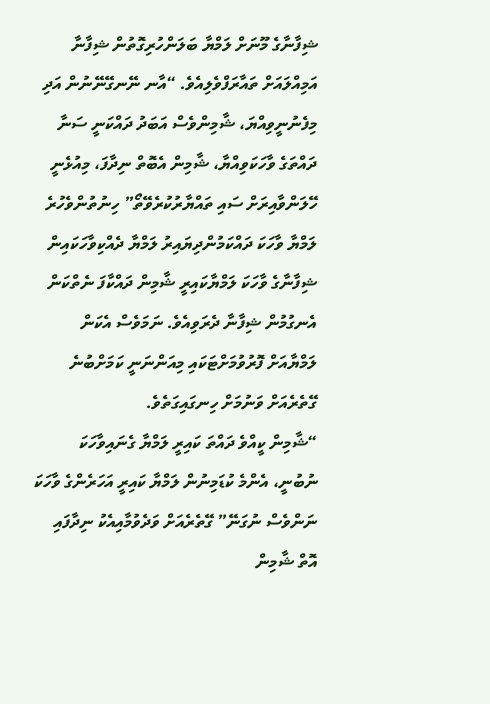ޝިފާނާގެ މޫނަށް ލަމްޔާ ބަލަންހުރިގޮތުން ޝިފާނާ އަމިއްލައަށް ތައާރަފްވެލިއެވެ. “އާނ ނޭނގޭނޭނުން އަދި މިފެނުނީވިއްޔަ، ޝާމިންވެސް އަބަދު ދައްކަނީ ސަނާ ދައްތަގެ ވާހަކަވިއްޔާ، ޝާމިން އެބޮތް ނިދާފަ، މިއުޅެނީ ހޭލަންވާއިރަށް ސައި ތައްޔާރުކުރެވޭތޯ” ހިނުތުންވެހުރެ ލަމްޔާ ވާހަކަ ދައްކަމުންދިޔައިރު ލަމްޔާ ދެއްކިވާހަކައިން ޝިފާނާގެ ވާހަކަ ލަމްޔާކައިރީ ޝާމިން ދައްކާފަ ނެތްކަން އެނގުމުން ޝިފާނާ ދެރަވިއެވެ. ނަމަވެސް އެކަން ލަމްޔާއަށް ފޮރުވުމަށްޓަކައި މިއަންނަނީ ކަމަށްބުނެ ގޭތެރެއަށް ވަނުމަށް ހިނގައިގަތެވެ.
“ޝާމިން ކީއްވެ ދައްތަ ކައިރީ ލަމްޔާ ގެނައިވާހަކަ ނުބުނީ، އެންމެ ކުޑަމިނުން ލަމްޔާ ކައިރީ އަހަރެންގެ ވާހަކަ ނަންވެސް ނުގަނޭ” ގޭތެރެއަށް ވަދެވުމާއިއެކު ނިދާފައި އޮތް ޝާމިން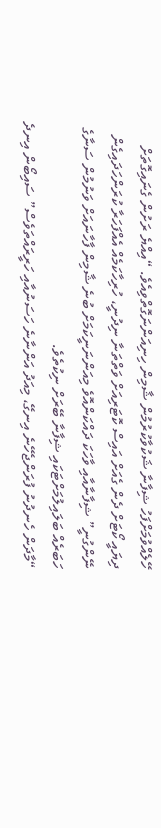ހޭލެއްވުމަށްފަހު ޝިފާނާ ޝަކުވާކުރުމުން ޝާމިން ހިނިއަންނަގޮތްވިއެވެ. “އިއްޔެ ރަށުން ގެނައިގޮތަށް ދިޔައީ ކޯޓަށް ދެން ގެއަށް އައިސް ކޮޓަރިއަށް ވަތްތަނާ ނިދުނީ، ހުރިހާކަމެއް އެއްފަހަރާ ކުރަންހަދައިގެން ނޭންގުނީ” ޝިފާނާއާއި ވާހަކަ ދައްކަންއޮވެ މިއަންނަނީކަމަށް ބުނެ ޝާމިން ފާހާނައަށް ވަނުމުން ސަނާގެ ހަބަރެއް ބަލައިލުމަށްޓަކައި ޝިފާނާ ބޭރަށް ނިކުތެވެ.
“މާދަން ހެނދުނު ފުރަންޖެހޭނެ އިނގޭ، މިއަދު އަންނާނެ ހަސަނުއާއި ހަރީރައްތަވެސް” ސައިބޯން އިނދެ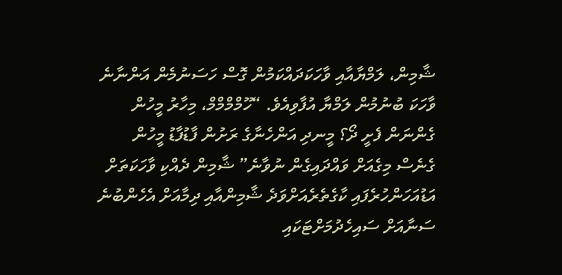ޝާމިން، ލަމްޔާއާއި ވާހަކަދައްކަމުން ގޮސް ހަސަނުމެން އަންނާނެ ވާހަކަ ބުނުމުން ލަމްޔާ އުފާވިއެވެ. “ހޫމްމްމްމް، މިހާރު މީހުން ގެންނަން ފެށީ ދޯ؟ މީނދި އަންހެނާގެ ރަށުން ފާޑުފާޑު މީހުން ގެނެސް މިގެއަށް ވައްދައިގެން ނުވާނެ” ޝާމިން ދެއްކި ވާހަކަތަށް އަޑުއަހަންހުރެފައި ކާގެތެރެއަށްވަދެ ޝާމިންއާއި ދިމާއަށް އެހެންބުނެ ސަނާއަށް ސައިހެދުމަށްޓަކައި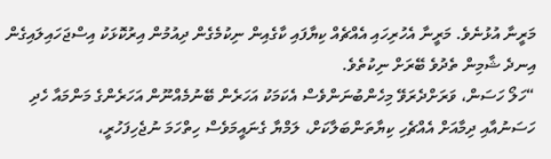މަރީނާ އުޅުނެވެ. މަރީނާ އެހުރިހައި އެއްޗެއް ކިޔާފައި ކާގެއިން ނިކުމެގެން ދިއުމުން އިރުކޮޅަކު އިސްޖަހައިލައިގެން އިނދެ ޝާމިން ތެދުވެ ބޭރަށް ނިކުތެވެ.
“ހަލޯ ހަސަން، ވަރަށްދެރަވޭ މިހެންބުނަންވެސް އެކަމަކު އަހަރެން ބޭނުމެއްނޫން އަހަރެންގެ މަންމައާ ހެދި ހަސަނުއާއި ދިމާއަށް އެއްޗެހި ކިޔާތަންބަލާކަށް، ލަމްޔާ ގެނައީމަވެސް ހިތްހަމަ ނުޖެހިފަހުރީ،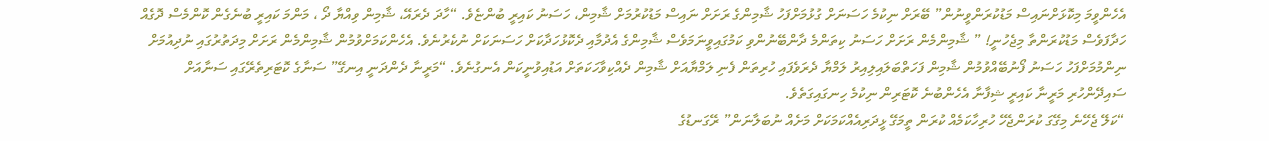އެހެންވީމަ މިކޮޅަށްނައިސް މަޑުކުރަންވީނުން” ބޭރަށް ނިކުމެ ހަސަނަށް ގުޅުމަށްފަހު ޝާމިންގެ ރަށަށް ނައިސް މަޑުކުރުމަށް ޝާމިން، ހަސަނު ކައިރީ ބުންޏެވެ. “ހާދަ ދެރައޭ، ޝާމިން ވިއްޔާ ދޯ ، މަންމަ ކައިރީ ބުނެގެން ކޮންމެސް ދޮގެއް ހަދާފަވެސް މަޑުކުރަންތާ މިޖެހުނީ! ” ޝާމިންމެން ރަށަށް ހަސަނު ކިތަންމެ ދާންބޭނުންވި ކަމުގައިވީނަމަވެސް ޝާމިންގެ އެދުމާއި ދެކޮޅުހަދާކަށް ހަސަނަކަށް ނުކެރުނެވެ. އެހެންކަމަށްވުމުން ޝާމިންމެން ރަށަށް މިދަތުރުގައި ނުދިއުމަށް ނިންމުމަށްފަހު ހަސަނު ފޯނުބޭއްވުމުން ޝާމިން ފަހަތްބަލައިލިއިރު ލަމްޔާ ދެރަވެފައި ހުރިތަން ފެނި ލަމްޔާއަށް ޝާމިން ދެއްކިވާހަކަތަށް އަޑުއިވުނީކަން އެނގުނެވެ. “މަރީނާ ދެންދަނީ އިނގޭ” ސަނާގެ ކޮޓަރިތެރޭގައި ސަނާއަށް ސައިދޭންހުރި މަރީނާ ކައިރީ ޝިފާނާ އެހެންބުނެ ކޮޓަރިން ނިކުމެ ހިނގައިގަތެވެ.
“ކަލޭ ޖެހޭނެ މިގޭގަ ކުރަންޖެހޭ ހުރިހާކަމެއް ކުރަން ތީމަގޭ ޅީދަރިއެއްކަމަކަށް މަށެއް ނުބަލާނަން” ރޭގަނޑުގެ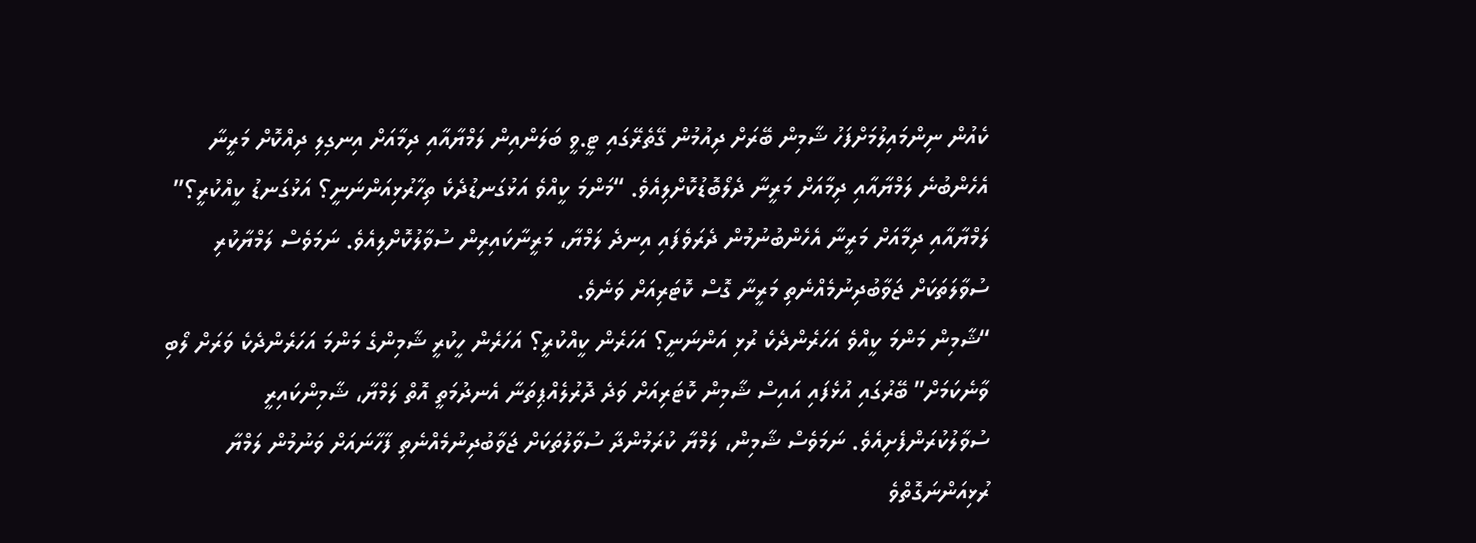ކެއުން ނިންމައިލުމަށްފަހު ޝާމިން ބޭރަށް ދިއުމުން ގޭތެރޭގައި ޓީ.ވީ ބަލަންއިން ލަމްޔާއާއި ދިމާއަށް އިނގިލި ދިއްކޮށް މަރީނާ އެހެންބުނެ ލަމްޔާއާއި ދިމާއަށް މަރީނާ ދެލޯބޮޑުކޮށްލިއެވެ. “މަންމަ ކީއްވެ އަޅުގަނޑުދެކެ ތިހާރުޅިއަންނަނީ؟ އަޅުގަނޑު ކީއްކުރީ؟” ލަމްޔާއާއި ދިމާއަށް މަރީނާ އެހެންބުނުމުން ދެރަވެފައި އިނދެ ލަމްޔާ، މަރީނާކައިރިން ސުވާލުކޮށްލިއެވެ. ނަމަވެސް ލަމްޔާކުރި ސުވާލަތަކަށް ޖަވާބުދިނުމެއްނެތި މަރީނާ ގޮސް ކޮޓަރިއަށް ވަނެވެ.
“ޝާމިން މަންމަ ކީއްވެ އަހަރެންދެކެ ރުޅި އަންނަނީ؟ އަހަރެން ކީއްކުރީ؟ އަހަރެން ހީކުރީ ޝާމިންގެ މަންމަ އަހަރެންދެކެ ވަރަށް ލޯބި ވާނެކަމަށް” ބޭރުގައި އުޅެފައި އައިސް ޝާމިން ކޮޓަރިއަށް ވަދެ ދޮރުލެއްޕިތަނާ އެނދުމަތީ އޮތް ލަމްޔާ، ޝާމިންކައިރީ ސުވާލުކުރަންފެށިއެވެ. ނަމަވެސް ޝާމިން، ލަމްޔާ ކުރަމުންދާ ސުވާލުތަކަށް ޖަވާބުދިނުމެއްނެތި ފާހާނައަށް ވަނުމުން ލަމްޔާ ރުޅިއަންނަގޮތްވެ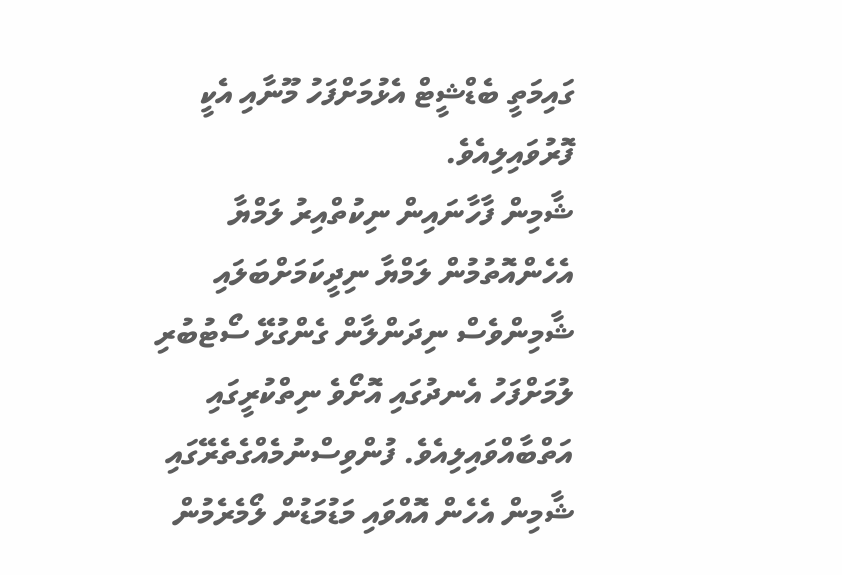ގައިމަތީ ބެޑްޝީޓް އެޅުމަށްފަހު މޫނާއި އެކީ ފޮރުވައިލިއެވެ.
ޝާމިން ފާހާނައިން ނިކުތްއިރު ލަމްޔާ އެހެންއޮތުމުން ލަމްޔާ ނިދީކަމަށްބަލައި ޝާމިންވެސް ނިދަންލާން ގެންގުޅޭ ސޯޓުބުރި ލުމަށްފަހު އެނދުގައި އޮށޯވެ ނިތްކުރީގައި އަތްބާއްވައިލިއެވެ. ފުންވިސްނުމެއްގެތެރޭގައި ޝާމިން އެހެން އޮއްވައި މަޑުމަޑުން ލޯމެރެމުން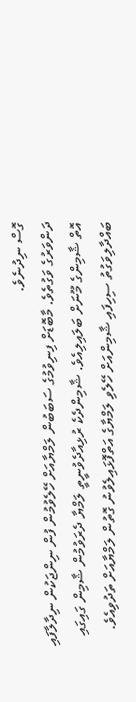ގޮސް ނިދުނެވެ.
ދަންވަރުގެ ވަގުތެވެ. މާބޮޑަށް ފިނިވުމުގެ ސަބަބުން ލަމްޔާއަށް ހޭލެވުމުން ފުން ނިންޖަކުން ނިދާލާފައި އޮތް ޝާމިންގެ މޫނަށް ބަލައިލިއެވެ. ޝާމިންދެކެ ރުޅިއާދެވުނީތީ ލަމްޔާ ދެރަވުމުން ޝާމިން ގައިގައި ބައްދާލިވަގުތު ސިހިފައި ޝާމިންއަށް ހޭލެވި ލަމްޔާގެ އަތްފޮޅައިލެވުނު ގޮތުން ލަމްޔާއަށް ތަދުވިއެވެ.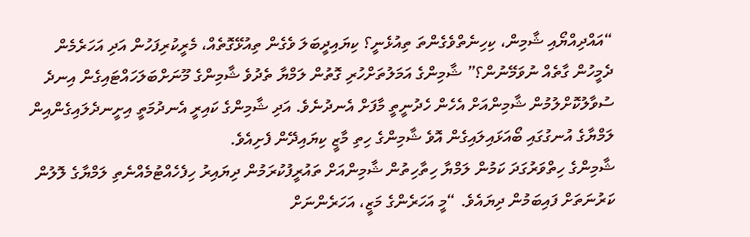“އައްދިއްޔޯއި ޝާމިން، ކިހިނެތްވެގެންތަ ތިއުޅެނީ؟ ކިޔައިދީބަލަ ވެގެން ތިއުޅޭގޮތެއް، މެރީކުރިފަހުން އަދި އަހަރެމެން ދެމީހުން ގާތެއް ނުވަމޭނުން؟” ޝާމިންގެ އަމަލުތަށްހުރި ގޮތުން ލަމްޔާ ތެދުވެ ޝާމިންގެ މޫނަށްބަލަހައްޓައިގެން އިނދެ ސުވާލުކޮށްލުމުން ޝާމިންއަށް އެހެން ހެދުނީތީ މާފަށް އެނދުނެވެ. އަދި ޝާމިންގެ ކައިރީ އެނދުމަތީ އިށީނދެލައިގެންއިން ލަމްޔާގެ އުނގުގައި ބޯއަޅައިލައިގެން އޮވެ ޝާމިންގެ ހިތި މާޒީ ކިޔައިދޭން ފެށިއެވެ.
ޝާމިންގެ ހިތްވަރުގަދަ ކަމުން ލަމްޔާ ހިތާހިތުން ޝާމިންއަށް ތައުރީފުކުރަމުން ދިޔައިރު ހިފެހެއްޓުމެއްނެތި ލަމްޔާގެ ލޮލުން ކަރުނަތަށް ފައިބަމުން ދިޔައެވެ. “މީ އަހަރެންގެ މަޒީ، އަހަރެންނަށް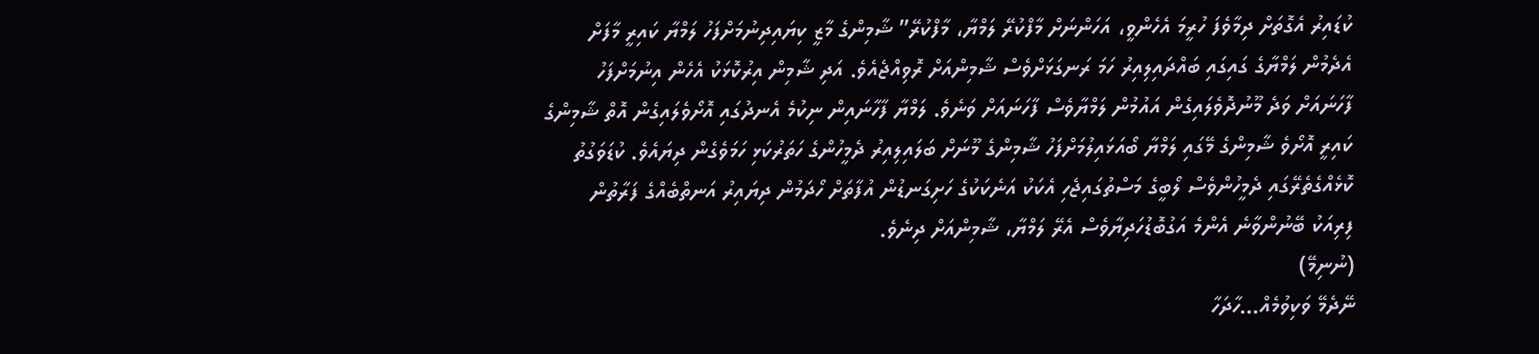ކުޑައިރު އެގޮތަށް ދިމާވެފަ ހުރީމަ އެހެންވީ، އަހަންނަށް މާފްކުރޭ ލަމްޔާ، މާފްކުރޭ” ޝާމިންގެ މާޒީ ކިޔައިދިނުމަށްފަހު ލަމްޔާ ކައިރީ މާފަށް އެދެމުން ލަމްޔާގެ ގައިގައި ބައްދައިލިއިރު ހަމަ ރަނގަޅަށްވެސް ޝާމިންއަށް ރޮވިއްޖެއެވެ. އަދި ޝާމިން އިރުކޮޅަކު އެހެން އިނުމަށްފަހު ފާހަނައަށް ވަދެ މޫނުދޮވެލައިގެން އައުމުން ލަމްޔާވެސް ފާހަނައަށް ވަނެވެ. ލަމްޔާ ފާހާނައިން ނިކުމެ އެނދުގައި އޮށޯވެލައިގެން އޮތް ޝާމިންގެ ކައިރީ އޮށޯވެ ޝާމިންގެ މޭގައި ލަމްޔާ ބޯއަޅައިލުމަށްފަހު ޝާމިންގެ މޫނަށް ބަލައިލިއިރު ދެމީހުންގެ ހަތަރުކަޅި ހަމަވެގެން ދިޔައެވެ. ކުޑަވަގުތު ކޮޅެއްގެތެރޭގައި ދެމީހުންވެސް ލޯބީގެ މަސްތުގައިޖެހި އެކަކު އަނެކަކުގެ ހަށިގަނޑުން އުފާތަށް ހޯދަމުން ދިޔައިރު އަނތްބެއްގެ ފަރާތުން ފިރިއަކު ބޭނުންވާނެ އެންމެ އަގުބޮޑުހަދިޔާވެސް އެރޭ ލަމްޔާ، ޝާމިންއަށް ދިނެވެ.
(ނުނިމޭ)
ނޭދެމޭ ވަކިވުމެއް…ހާދަހާ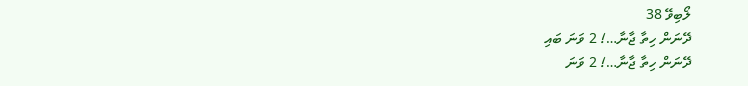ލޯބިވޭ 38
ދޭނަން ހިތާ ޖާނާ…! 2 ވަނަ ބައި
ދޭނަން ހިތާ ޖާނާ…! 2 ވަނަ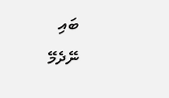ބައި
ނޭދެމޭ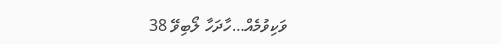ވަކިވުމެއް…ހާދަހާ ލޯބިވޭ 38